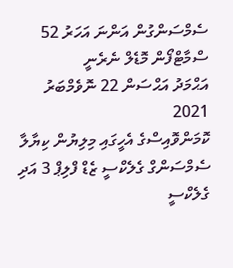ސެމްސަންގުން އަންނަ އަހަރު 52 ސްމާޓްފޯން މޮޑެލް ނެރެނީ
އަޙްމަދު އަޙްސަން 22 ނޮވެމްބަރު 2021
ކޮމަންވޮއިސްގެ އެހީގައި މިލިޔުން ކިޔާލާ
ސެމްސަންގް ގެލެކްސީ ޒެޑް ފްލިޕް 3 އަދި ގެލެކްސީ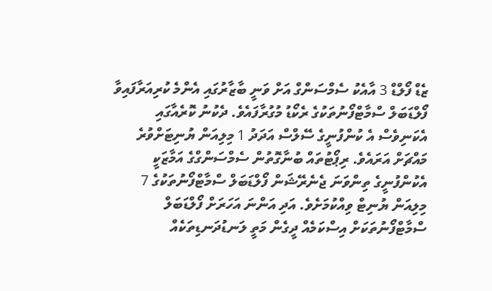ޒެޑް ފޯލްޑް 3 އާއެކު ސެމްސަންގް އަށް ވަނީ ބާޒާރުގައި އެންމެ ކުރިއަރާފައިވާ ފޯލްޑަބަލް ސްމާޓްފޯނުތަކުގެ ރެކޯޑު މުގުރާފައެވެ. ދެކުނު ކޮރެއާގައި އެކަނިވެސް އެ ކުންފުނީގެ ސޭލްސް އަދަދު 1 މިލިއަން ޔުނިޓަށްވުރެ މައްޗަށް އަރައެވެ. ރިޕޯޓުތައް ބުނާގޮތުން ސެމްސަންގްގެ އަމާޒަކީ އެކުންފުނީގެ ތިންވަނަ ޖެނެރޭޝަން ފޯލްޑަބަލް ސްމާޓްފޯނުތަކުގެ 7 މިލިއަން ޔުނިޓް ވިއްކުމަށެވެ. އަދި އަންނަ އަހަރަށް ފޯލްޑަބަލް ސްމާޓްފޯނުތަކަށް އިސްކަމެއް ދީގެން މަތީ ލަނޑުދަނޑިތަކެއް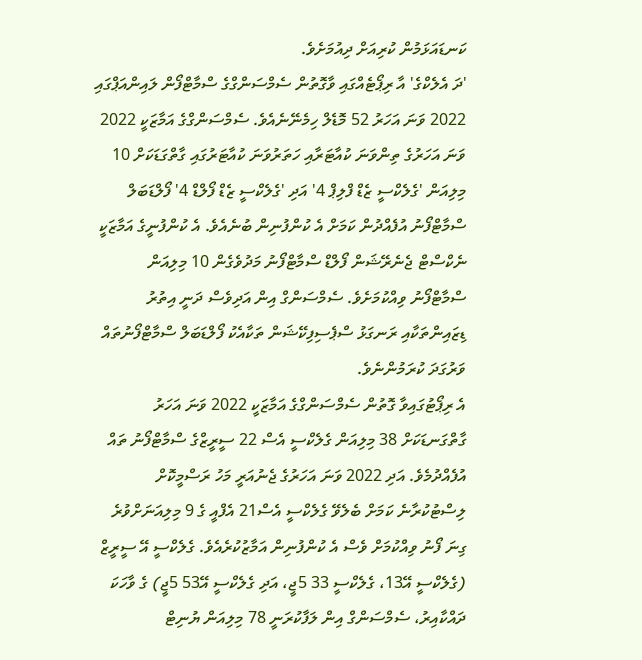ކަނޑައަޅަމުން ކުރިއަށް ދިއުމަށެވެ.
'ދަ އެލެކްގެ' އާ ރިޕޯޓެއްގައި ވާގޮތުން ސެމްސަންގްގެ ސްމާޓްފޯން ލައިންއަޕްގައި 2022 ވަނަ އަހަރު 52 މޮޑެލް ހިމެނޭނެއެވެ. ސެމްސަންގްގެ އަމާޒަކީ 2022 ވަނަ އަހަރުގެ ތިންވަނަ ކުއާޓަރާއި ހަތަރުވަނަ ކުއާޓަރުގައި ގާތްގަޑަކަށް 10 މިލިއަން 'ގެލެކްސީ ޒެޑް ފްލިޕް 4' އަދި 'ގެލެކްސީ ޒެޑް ފޯލްޑް 4' ފޯލްޑަބަލް ސްމާޓްފޯނު އުފެއްދުން ކަމަށް އެ ކުންފުނިން ބުނެއެވެ. އެ ކުންފުނީގެ އަމާޒަކީ ނެކްސްޓް ޖެނެރޭޝަން ފޯލްޑް ސްމާޓްފޯނު މަދުވެގެން 10 މިލިއަން ސްމާޓްފޯނު ވިއްކުމަށެވެ. ސެމްސަންގް އިން އަދިވެސް ދަނީ އިތުރު ޑިޒައިންތަކާއި ރަނގަޅު ސްޕެސިފިކޭޝަން ތަކާއެކު ފޯލްޑަބަލް ސްމާޓްފޯނުތައް ވަރުގަދަ ކުރަމުންނެވެ.
އެ ރިޕޯޓުގައިވާ ގޮތުން ސެމްސަންގްގެ އަމާޒަކީ 2022 ވަނަ އަހަރު ގާތްގަނޑަކަށް 38 މިލިއަން ގެލެކްސީ އެސް 22 ސީރީޒްގެ ސްމާޓްފޯނު ތައް އުފެއްދުމެވެ. އަދި 2022 ވަނަ އަހަރުގެ ޖެނުއަރީ މަހު ރަސްމީކޮށް ލިސްޓުކުރާނެ ކަމަށް ބެލެވޭ ގެލެކްސީ އެސް21 އެފްއީ ގެ 9 މިލިއަނަށްވުރެ ގިނަ ފޯނު ވިއްކުމަށް ވެސް އެ ކުންފުނިން އަމާޒުކުރެއެވެ. ގެލެކްސީ އޭ ސީރީޒް (ގެލެކްސީ އޭ13، ގެލެކްސީ 33 5ޖީ، އަދި ގެލެކްސީ އޭ53 5ޖީ) ގެ ވާހަކަ ދައްކާއިރު، ސެމްސަންގް އިން ލަފާކުރަނީ 78 މިލިއަން ޔުނިޓް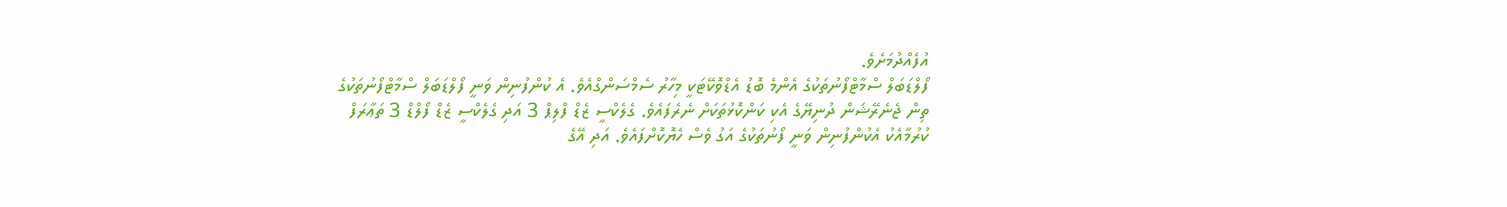އުފެއްދުމަށެވެ.
ފޯލްޑަބަލް ސްމާޓްފޯނުތަކުގެ އެންމެ ބޮޑު އެޑްވޮކޭޓަކީ މިހާރު ސެމްސަންގްއެވެ. އެ ކުންފުނިން ވަނީ ފޯލްޑަބަލް ސްމާޓްފޯނުތަކުގެ ތިން ޖެނެރޭޝަން ދުނިޔޭގެ އެކި ކަންކޮޅުތަކަށް ނެރެފައެވެ. ގެލެކްސީ ޒެޑް ފްލިޕް 3 އަދި ގެލެކްސީ ޒެޑް ފޯލްޑް 3 ތަޢާރަފް ކުރުމާއެކު އެކުންފުނިން ވަނީ ފޯނުތަކުގެ އަގު ވެސް ހެޔޮކޮށްފައެވެ. އަދި އޭގެ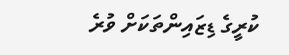ކުރީގެ ޑިޒައިންތަކަށް ވުރެ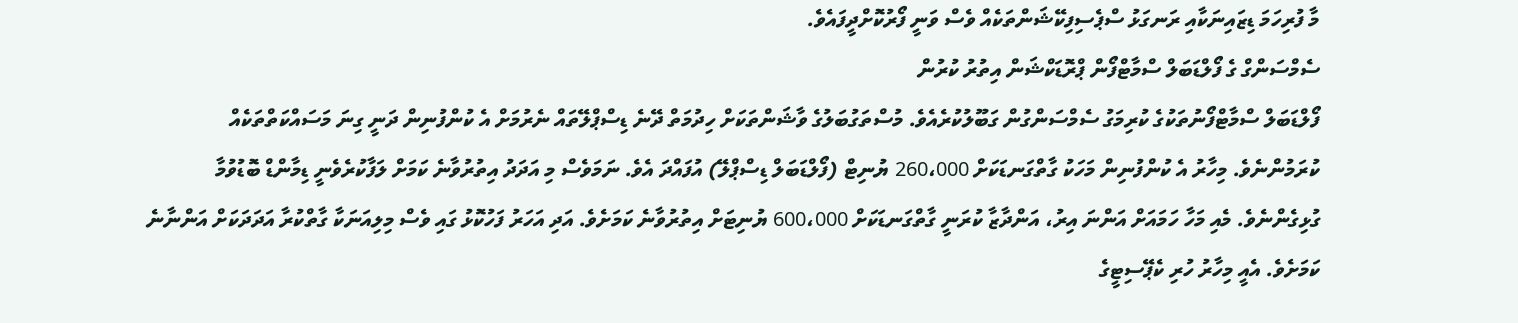މާ ފުރިހަމަ ޑިޒައިނަކާއި ރަނގަޅު ސްޕެސިފިކޭޝަންތަކެއް ވެސް ވަނީ ފޯރުކޮށްދީފައެވެ.
ސެމްސަންގް ގެ ފޯލްޑަބަލް ސްމާޓްފޯން ޕްރޮޑަކްޝަން އިތުރު ކުރުން
ފޯލްޑަބަލް ސްމާޓްފޯނުތަކުގެ ކުރިމަގު ސެމްސަންގުން ގަބޫލުކުރެއެވެ. މުސްތަގުބަލުގެ ވާޝަންތަކަށް ހިދުމަތް ދޭނެ ޑިސްޕްލޭތައް ނެރުމަށް އެ ކުންފުނިން ދަނީ ގިނަ މަސައްކަތްތަކެއް ކުރަމުންނެވެ. މިހާރު އެ ކުންފުނިން މަހަކު ގާތްގަނޑަކަށް 260،000 ޔުނިޓް (ފޯލްޑަބަލް ޑިސްޕްލޭ) އުފައްދަ އެވެ. ނަމަވެސް މި އަދަދު އިތުރުވާނެ ކަމަށް ލަފާކުރެވެނީ ޑިމާންޑް ބޮޑުވުމާ ގުޅިގެންނެވެ. މެއި މަހާ ހަމައަށް އަންނަ އިރު، އަންދާޒާ ކުރަނީ ގާތްގަނޑަކަށް 600،000 ޔުނިޓަށް އިތުރުވާނެ ކަމަށެވެ. އަދި އަހަރު ފަހުކޮޅު ގައި ވެސް މިލިއަނަކާ ގާތްކުރާ އަދަދަކަށް އަންނާނެ ކަމަށެވެ. އެއީ މިހާރު ހުރި ކެޕޭސިޓީގެ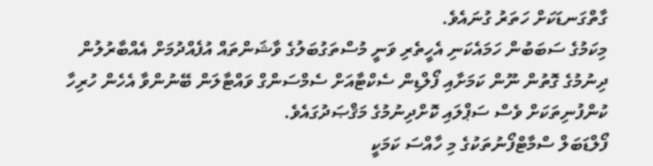ގާތްގަނޑަކަށް ހަތަރު ގުނައެވެ.
މިކަމުގެ ސަބަބުން ހަމައެކަނި އެހީތެރި ވަނީ މުސްތަގުބަލުގެ ވާޝަންތައް އުފެއްދުމަށް އެއްބާރުލުން ދިނުމުގެ ގޮތުން ނޫން ކަމަށާއި ފޯލްޑިން ސެކްޓާއަށް ސެމްސަންގް ވައްޓާލަން ބޭނުންވާ އެހެން ހުރިހާ ކުންފުނިތަކަށް ވެސް ސަޕްލައި ކޮށްދިނުމުގެ މަޤްޞަދުގައެވެ.
ފޯލްޑަބަލް ސްމާޓްފޯނުތަކުގެ މި ހާއްސަ ކަމަކީ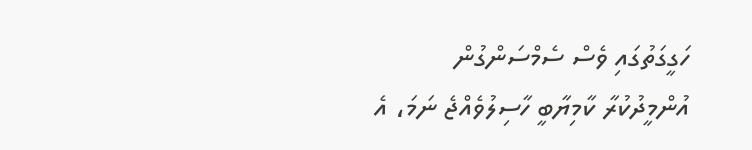ހަގީގަތުގައި ވެސް ސެމްސަންގުން އުންމީދުކުރާ ކާމިޔާބީ ހާސިލުވެއްޖެ ނަމަ، އެ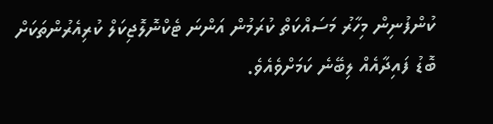ކުންފުނިން މިހާރު މަސައްކަތް ކުރަމުން އަންނަ ޓެކްނޮލޮޖިކަލް ކުރިއެރުންތަކަށް ބޮޑު ފައިދާއެއް ލިބޭނެ ކަމަށްވެއެވެ.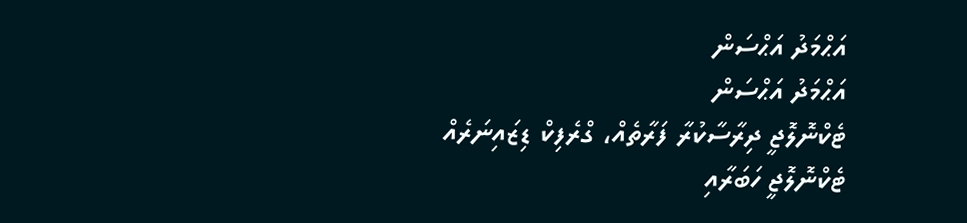އަޙްމަދު އަޙްސަން
އަޙްމަދު އަޙްސަން
ޓެކްނޮލޮޖީ ދިރާސާކުރާ ފަރާތެއް، ގްރެފިކް ޑިޒައިނަރެއް
ޓެކްނޮލޮޖީ ހަބަރާއި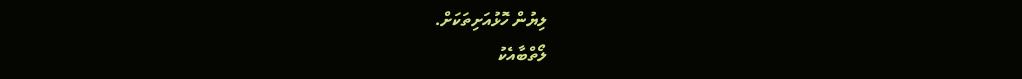ލިޔުން ހޮޅުއަށިތަކަށް.
ލޯތްބާއެކު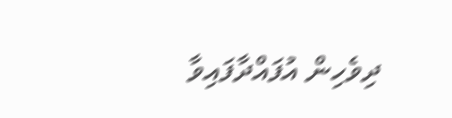ދިވެހިން އުފައްދާފައިވާ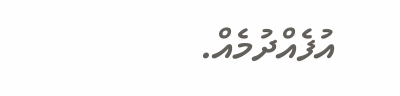އުފެއްދުމެއް.